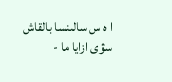ا ە س سالىنسا بالقاش سۋى ازايا ما -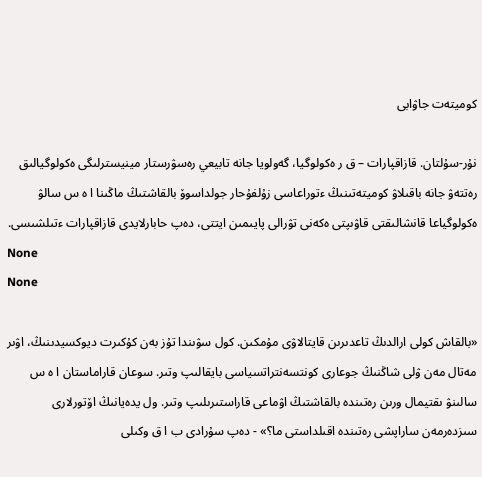كوميتەت جاۋابى

نۇر-سۇلتان. قازاقپارات – ق ر ەكولوگيا، گەولويا جانە تابيعي رەسۋرستار مينيسترلىگى ەكولوگيالىق رەتتەۋ جانە باقىلاۋ كوميتەتىنىڭ ءتوراعاسى زۇلفۇحار جولداسوۆ بالقاشتىڭ ماڭىنا ا ە س سالۋ ەكولوگياعا قانشالىقتى قاۋىپتى ەكەنى تۋرالى پايىمىن ايتتى، دەپ حابارلايدى قازاقپارات ءتىلشىسى.
None
None

«بالقاش كولى ارالدىڭ تاعدىرىن قايتالاۋى مۇمكىن. كول سۋىندا تۇز بەن كۇكىرت ديوكسيدىنىڭ، اۋىر مەتال مەن ۋلى شاڭنىڭ جوعارى كونتسەنتراتسياسى بايقالىپ وتىر. سوعان قاراماستان ا ە س سالىنۋ ىقتيمال ورىن رەتىندە بالقاشتىڭ اۋماعى قاراستىرىلىپ وتىر. ول يدەيانىڭ اۆتورلارى سىزدەرمەن ساراپشى رەتىندە اقىلداستى ما؟» - دەپ سۇرادى ب ا ق وكىلى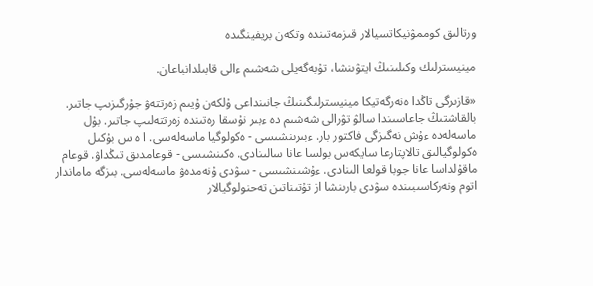ورتالىق كوممۋنيكاتسيالار قىزمەتىندە وتكەن بريفينگىدە

مينيسترلىك وكىلىنىڭ ايتۋىنشا، تۇبەگەيلى شەشىم ءالى قابىلدانباعان.

«قازىرگى تاڭدا ەنەرگەتيكا مينيسترلىگىنىڭ جانىنداعى ۇلكەن ۇيىم زەرتتەۋ جۇرگىزىپ جاتىر. بالقاشتىڭ جاعاسىندا سالۋ تۋرالى شەشىم دە ءبىر نۇسقا رەتىندە زەرتتەلىپ جاتىر. بۇل ماسەلەدە ءۇش نەگىزگى فاكتور بار. ءبىرىنشىسى - ەكولوگيا ماسەلەسى. ا ە س بۇكىل ەكولوگيالىق تالاپتارعا سايكەس بولسا عانا سالىنادى. ەكىنشىسى - قوعامدىق تىڭداۋ. قوعام ماقۇلداسا عانا جوبا قولعا الىنادى. ءۇشىنشىسى - سۋدى ۇنەمدەۋ ماسەلەسى. بىزگە ماماندار اتوم ونەركاسىبىندە سۋدى بارىنشا از تۇتىناتىن تەحنولوگيالار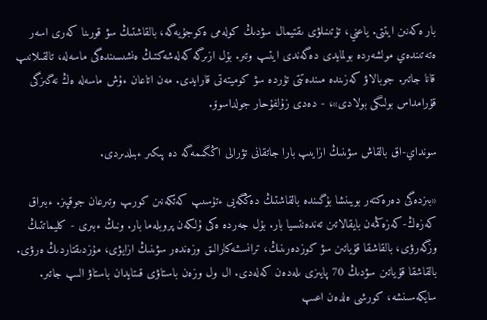بار ەكەنىن ايتتى. ياعني، تۇتىنىلۋى ىقتيمال سۋدىڭ كولەمى ەكوجۇيەگە، بالقاشتىڭ سۋ قورىنا كەرى اسەر ەتەتىندەي مولشەردە بولمايدى دەگەندى ايتىپ وتىر. بۇل ازىرگە كەلەشەكتىڭ ەنشىسىندەگى ماسەلە، تالقىلانىپ قانا جاتىر. جوبالاۋ كەزىندە مىندەتتى تۇردە سۋ كوميتەتى قارايدى. مەن اتاعان ءۇش ماسەلە ەڭ نەگىزگى قۇرامداس بولىگى بولادى»، - دەدى زۇلفۇحار جولداسوۆ.

سونداي-اق بالقاش سۋىنىڭ ازايىپ بارا جاتقانى تۋرالى اڭگىمەگە دە پىكىر ءبىلدىردى.

«بىزدەگى دەرەكتەر بويىنشا بۇگىندە بالقاشتىڭ دەڭگەيى ءتۇسىپ كەتكەنىن كورىپ وتىرعان جوقپىز. ءبىراق كەزەڭ-كەزەڭمەن بايقالاتىن تەندەنتسيا بار. بۇل جەردە ەكى ۇلكەن پروبلەما بار. ونىڭ ءبىرى - كليماتتىڭ وزگەرۋى، بالقاشقا قۇياتىن سۋ كوزدەرىنىڭ، ترانسشەكارالىق وزەندەر سۋىنىڭ ازايۋى، مۇزدىقتاردىڭ ەرۋى. بالقاشقا قۇياتىن سۋدىڭ 70 پايىزى ىلەدەن كەلەدى. ال ول وزەن باستاۋى قىتايدان باستاۋ الىپ جاتىر. سايكەسىنشە، كورشى ەلدەن اعىپ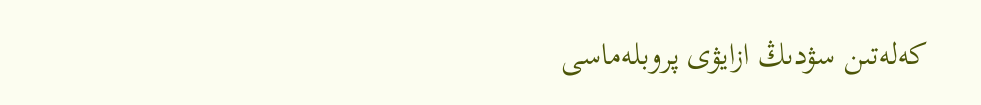كەلەتىن سۋدىڭ ازايۋى پروبلەماسى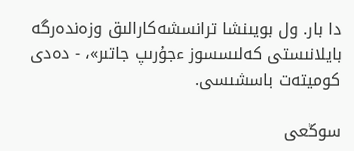دا بار. ول بويىنشا ترانسشەكارالىق وزەندەرگە بايلانىستى كەلىسسوز ءجۇرىپ جاتىر»، - دەدى كوميتەت باسشىسى.

سوڭعى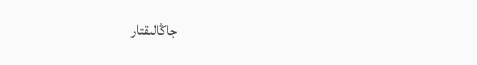جاڭالىقتار